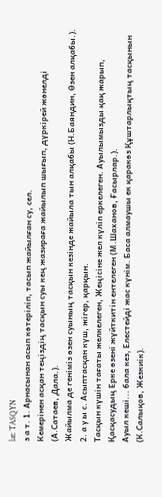lat: TASQYN
з а т. 1. Арнасынан асып көтеріліп, тасып жайылған су, сел.
Кемерінен асқан теңіздің тасқын суы кең жазираға жайылып шығып, дүркірей жөнелді (А.Сатаев, Дала.).
Жайылма де геніміз өзен суының тасқын кезінде жайыла тын алқабы (Н.Баяндин, Өзен алқабы.).
2. а у ы с. Асыптасқан күш, жігер, қарқын.
Тасқын күшін тағаты желкелеген, Жеңісіне жел күліп еркелеген. Ауылымызды қақ жарып, Қасқасудың Ерке өзені жүйткитін ентелеген (М.Шаханов, Ғасырлар.).
Ауыл кеші... бала кез, Елестейді жас күнім. Баса алмаушы ек қаракөз Құштарлықтың тасқынын (К.Салықов, Жезкиік).